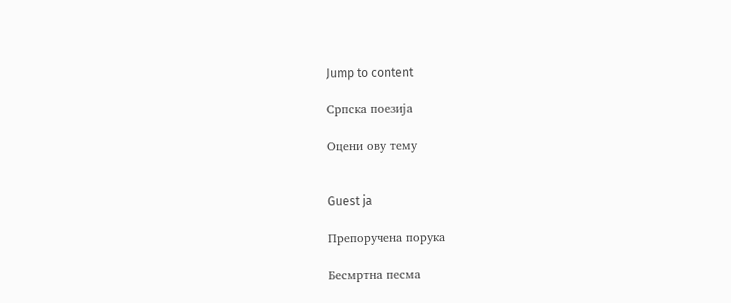Jump to content

Српска поезија

Оцени ову тему


Guest ja

Препоручена порука

Бесмртна песма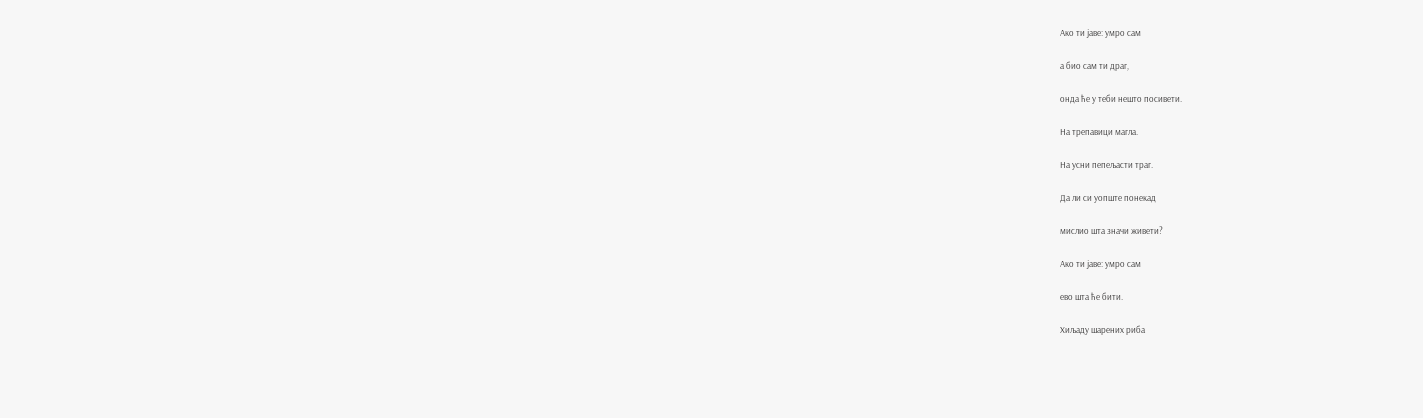Ако ти јаве: умро сам

а био сам ти драг,

онда ће у теби нешто посивети.

На трепавици магла.

На усни пепељасти траг.

Да ли си уопште понекад

мислио шта значи живети?

Ако ти јаве: умро сам

ево шта ће бити.

Хиљаду шарених риба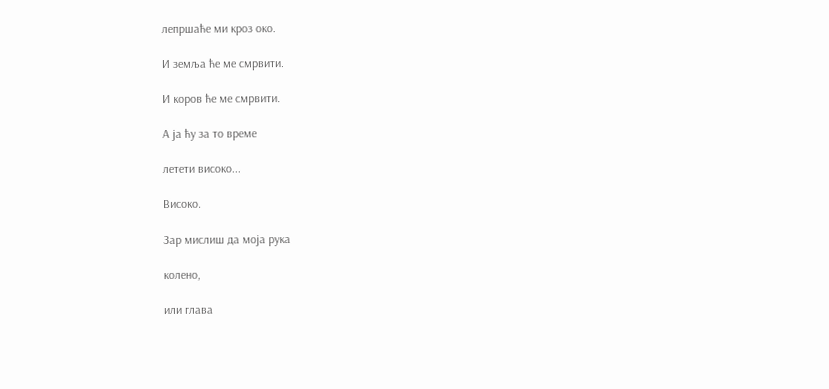лепршаће ми кроз око.

И земља ће ме смрвити.

И коров ће ме смрвити.

А ја ћу за то време

летети високо...

Високо.

Зар мислиш да моја рука

колено,

или глава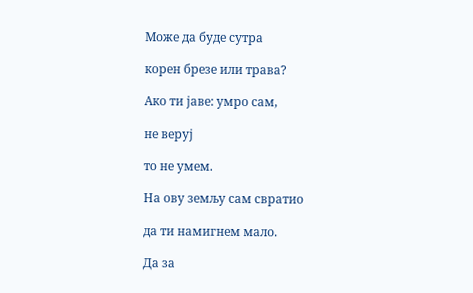Може да буде сутра

корен брезе или трава?

Ако ти јаве: умро сам,

не веруј

то не умем.

На ову земљу сам свратио

да ти намигнем мало.

Да за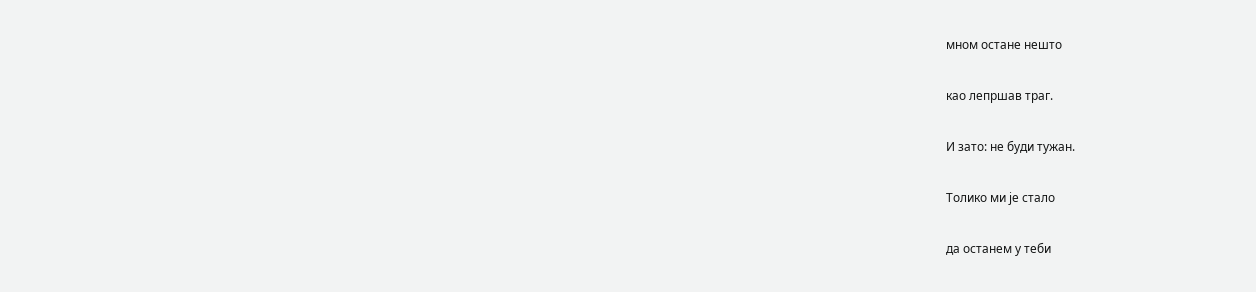мном остане нешто

као лепршав траг.

И зато: не буди тужан.

Толико ми је стало

да останем у теби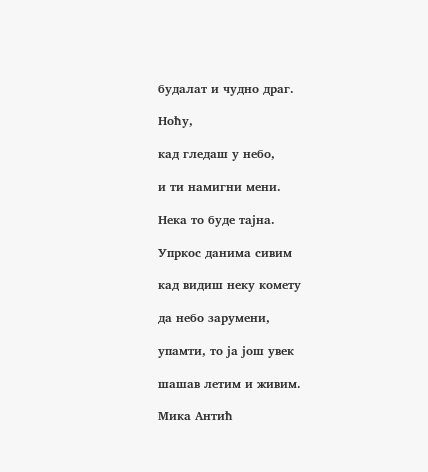будалат и чудно драг.

Ноћу,

кад гледаш у небо,

и ти намигни мени.

Нека то буде тајна.

Упркос данима сивим

кад видиш неку комету

да небо зарумени,

упамти, то ја још увек

шашав летим и живим.

Мика Антић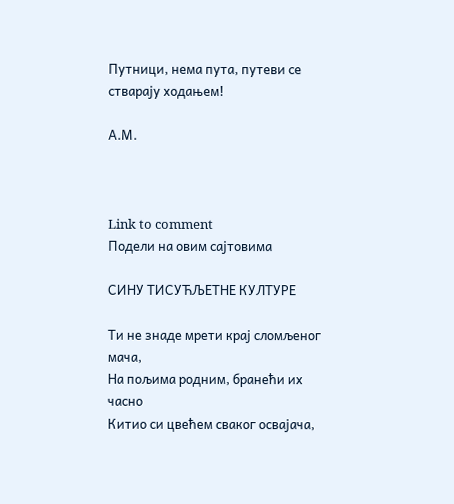Путници, нема пута, путеви се стварају ходањем!

А.М.



Link to comment
Подели на овим сајтовима

СИНУ ТИСУЋЉЕТНЕ КУЛТУРЕ

Ти не знаде мрети крај сломљеног мача,
На пољима родним, бранећи их часно
Китио си цвећем сваког освајача,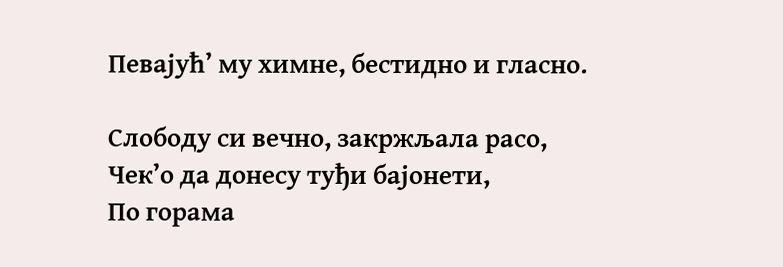Певајућ’ му химне, бестидно и гласно.

Слободу си вечно, закржљала расо,
Чек’о да донесу туђи бајонети,
По горама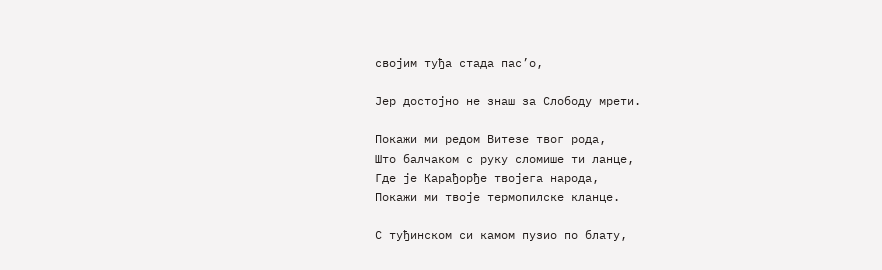својим туђа стада пас’о,

Јер достојно не знаш за Слободу мрети.

Покажи ми редом Витезе твог рода,
Што балчаком с руку сломише ти ланце,
Где је Карађорђе твојега народа,
Покажи ми твоје термопилске кланце.

С туђинском си камом пузио по блату,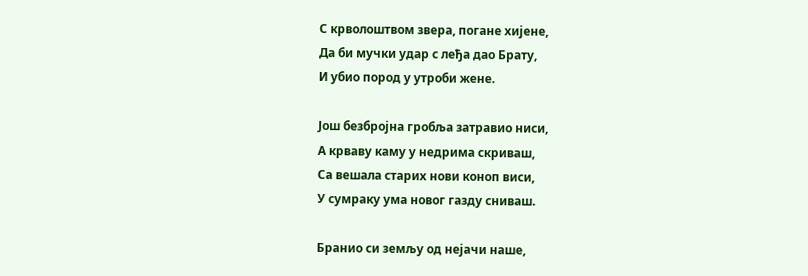С крволоштвом звера, погане хијене,
Да би мучки удар с леђа дао Брату,
И убио пород у утроби жене.

Још безбројна гробља затравио ниси,
А крваву каму у недрима скриваш,
Са вешала старих нови коноп виси,
У сумраку ума новог газду сниваш.

Бранио си земљу од нејачи наше,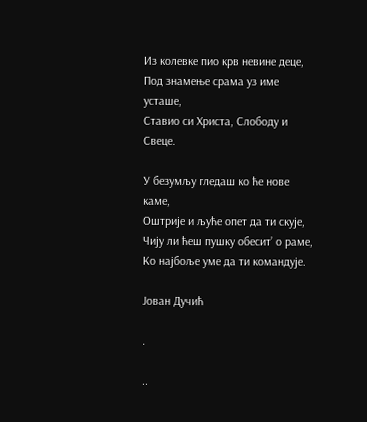Из колевке пио крв невине деце,
Под знамење срама уз име усташе,
Ставио си Христа, Слободу и Свеце.

У безумљу гледаш ко ће нове каме,
Оштрије и љуће опет да ти скује,
Чију ли ћеш пушку обесит’ о раме,
Ко најбоље уме да ти командује.

Јован Дучић

.

..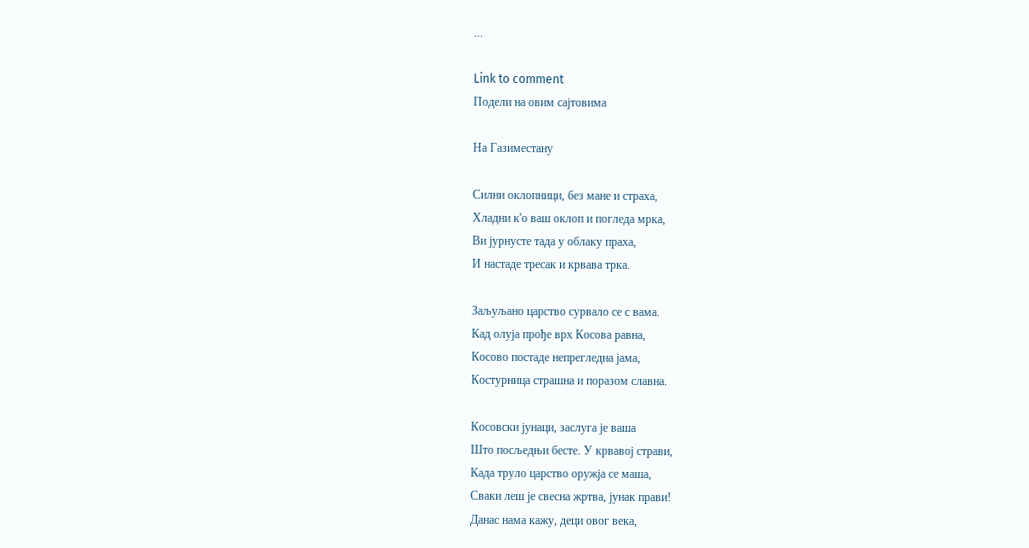...

Link to comment
Подели на овим сајтовима

На Газиместану

Силни оклопници, без мане и страха,
Хладни к'о ваш оклоп и погледа мрка,
Ви јурнусте тада у облаку праха,
И настаде тресак и крвава трка.

Заљуљано царство сурвало се с вама.
Кад олуја прође врх Косова равна,
Косово постаде непрегледна јама,
Костурница страшна и поразом славна.

Косовски јунаци, заслуга је ваша
Што посљедњи бесте. У крвавој страви,
Када труло царство оружја се маша,
Сваки леш је свесна жртва, јунак прави!
Данас нама кажу, деци овог века,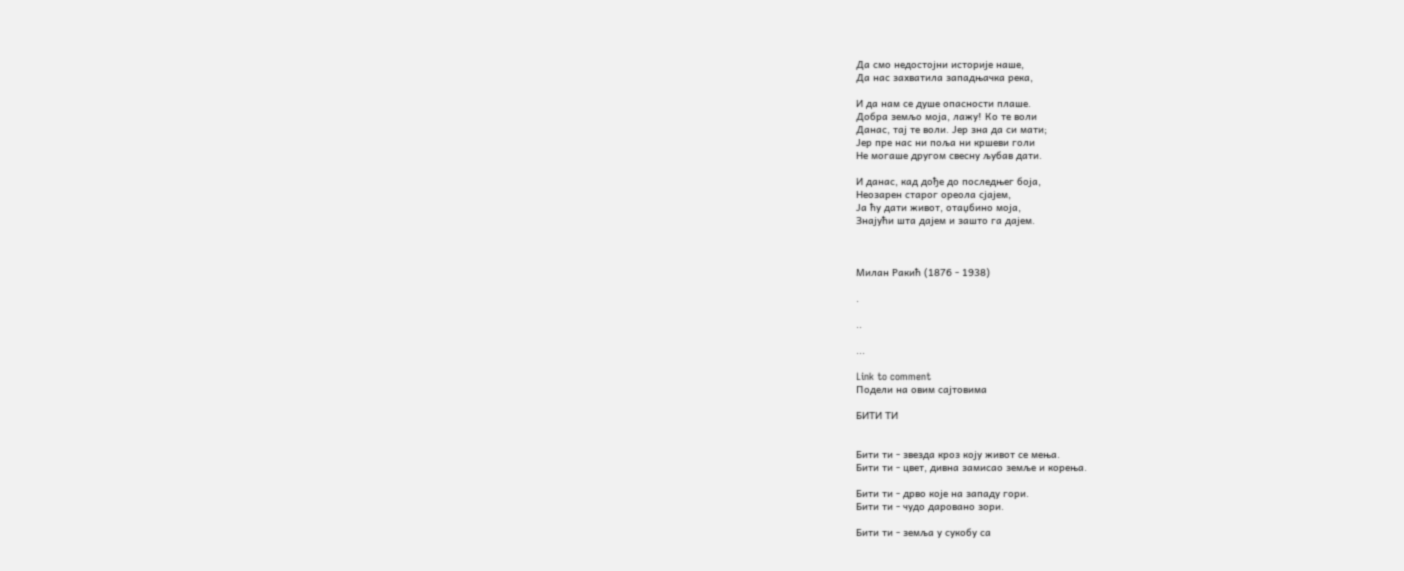Да смо недостојни историје наше,
Да нас захватила западњачка река,

И да нам се душе опасности плаше.
Добра земљо моја, лажу! Ко те воли
Данас, тај те воли. Јер зна да си мати;
Јер пре нас ни поља ни кршеви голи
Не могаше другом свесну љубав дати.

И данас, кад дође до последњег боја,
Неозарен старог ореола сјајем,
Ја ћу дати живот, отаџбино моја,
Знајући шта дајем и зашто га дајем.



Милан Ракић (1876 - 1938)

.

..

...

Link to comment
Подели на овим сајтовима

БИТИ ТИ


Бити ти - звезда кроз коју живот се мења.
Бити ти - цвет, дивна замисао земље и корења.

Бити ти - дрво које на западу гори.
Бити ти - чудо даровано зори.

Бити ти - земља у сукобу са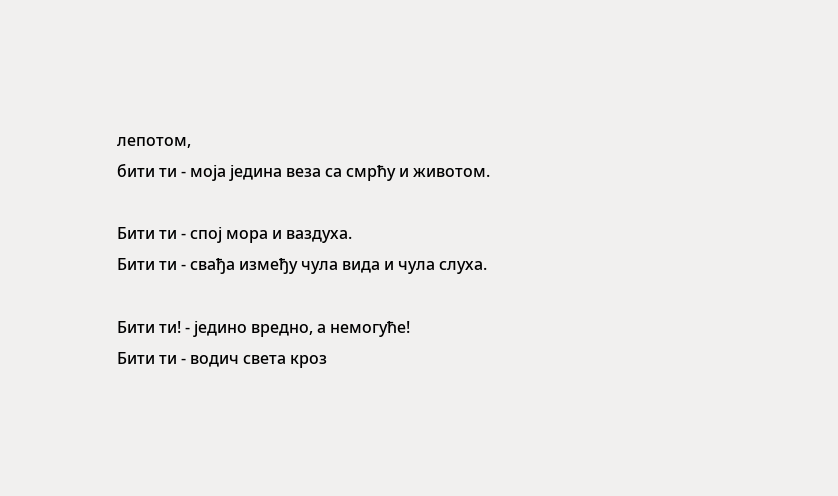лепотом,
бити ти - моја једина веза са смрћу и животом.

Бити ти - спој мора и ваздуха.
Бити ти - свађа између чула вида и чула слуха.

Бити ти! - једино вредно, а немогуће!
Бити ти - водич света кроз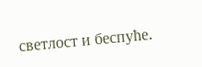светлост и беспуће.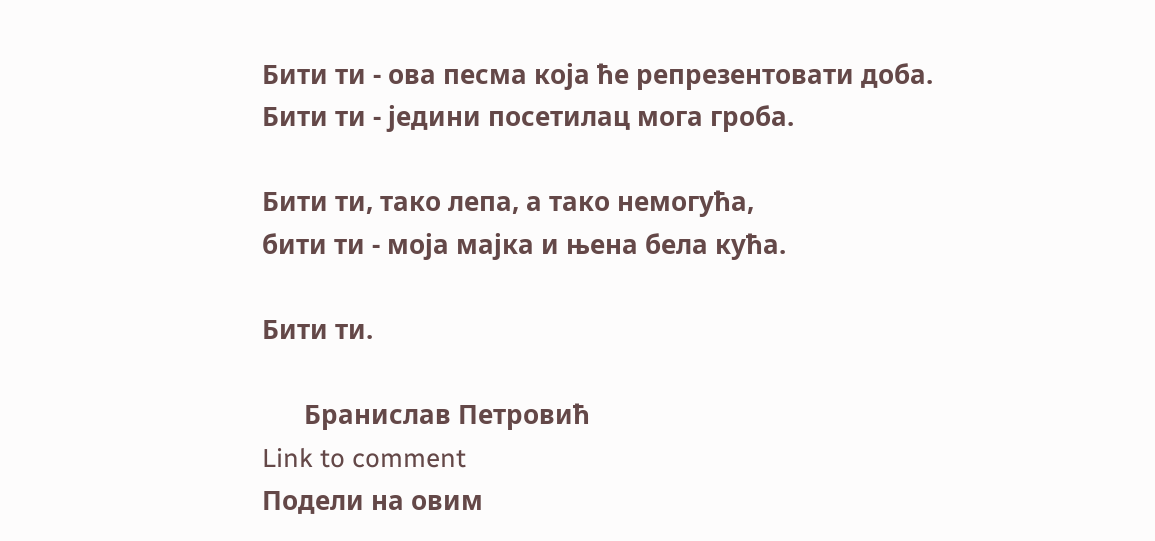Бити ти - ова песма која ће репрезентовати доба.
Бити ти - једини посетилац мога гроба.

Бити ти, тако лепа, а тако немогућа,
бити ти - моја мајка и њена бела кућа.

Бити ти.

      Бранислав Петровић
Link to comment
Подели на овим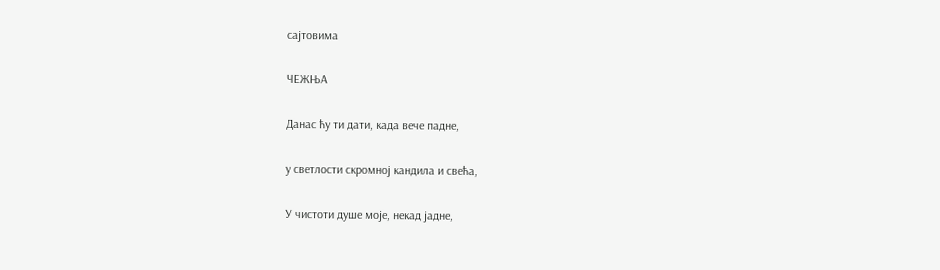сајтовима

ЧЕЖЊА

Данас ћу ти дати, када вече падне,

у светлости скромној кандила и свећа,

У чистоти душе моје, некад јадне,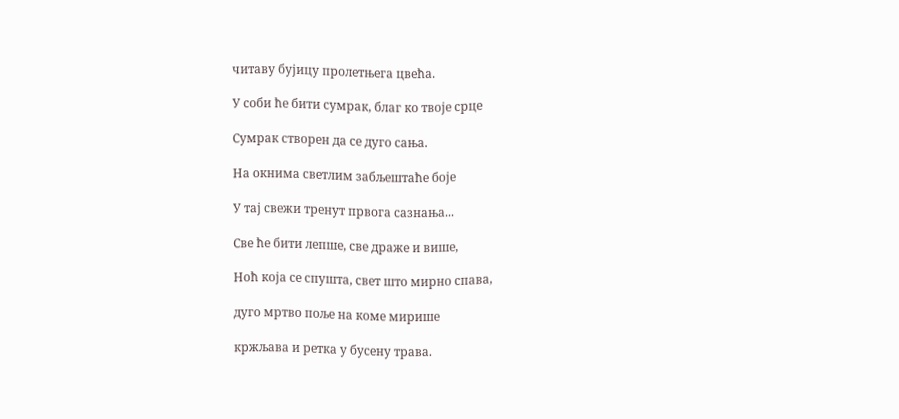читаву бујицу пролетњега цвећа.

У соби ће бити сумрак, благ ко твоје срце

Сумрак створен да се дуго сања.

На окнима светлим забљештаће боје

У тај свежи тренут првога сазнања...

Све ће бити лепше, све драже и више,

Ноћ која се спушта, свет што мирно спава,

дуго мртво поље на коме мирише

кржљава и ретка у бусену трава.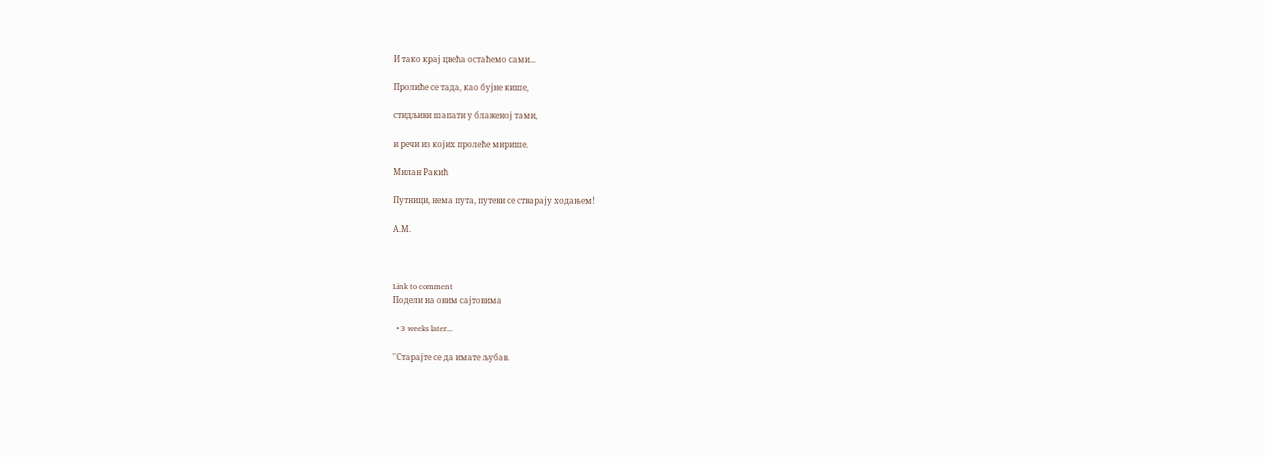И тако крај цвећа остаћемо сами...

Пролиће се тада, као бујне кише,

стидљиви шапати у блаженој тами,

и речи из којих пролеће мирише.

Милан Ракић

Путници, нема пута, путеви се стварају ходањем!

А.М.



Link to comment
Подели на овим сајтовима

  • 3 weeks later...

''Старајте се да имате љубав.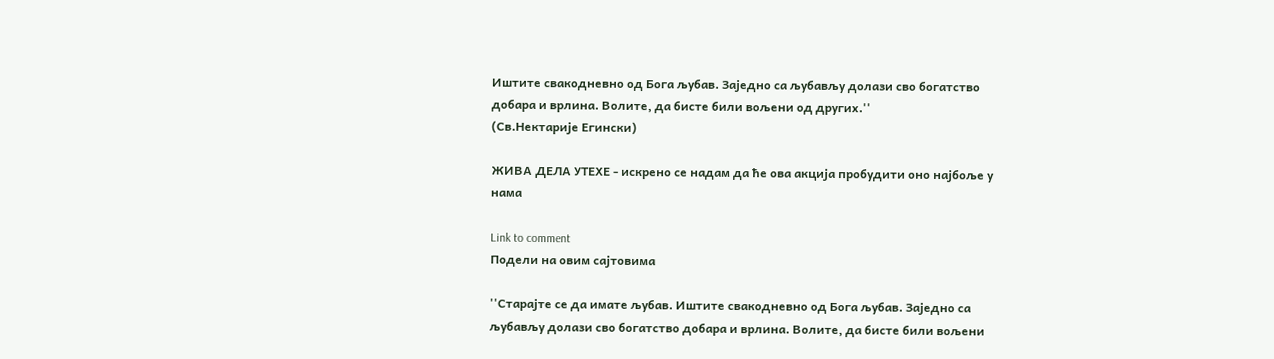Иштите свакодневно од Бога љубав. Заједно са љубављу долази сво богатство добара и врлина. Волите, да бисте били вољени од других.''
(Св.Нектарије Егински)

ЖИВА ДЕЛА УТЕХЕ - искрено се надам да ће ова акција пробудити оно најбоље у нама

Link to comment
Подели на овим сајтовима

''Старајте се да имате љубав. Иштите свакодневно од Бога љубав. Заједно са љубављу долази сво богатство добара и врлина. Волите, да бисте били вољени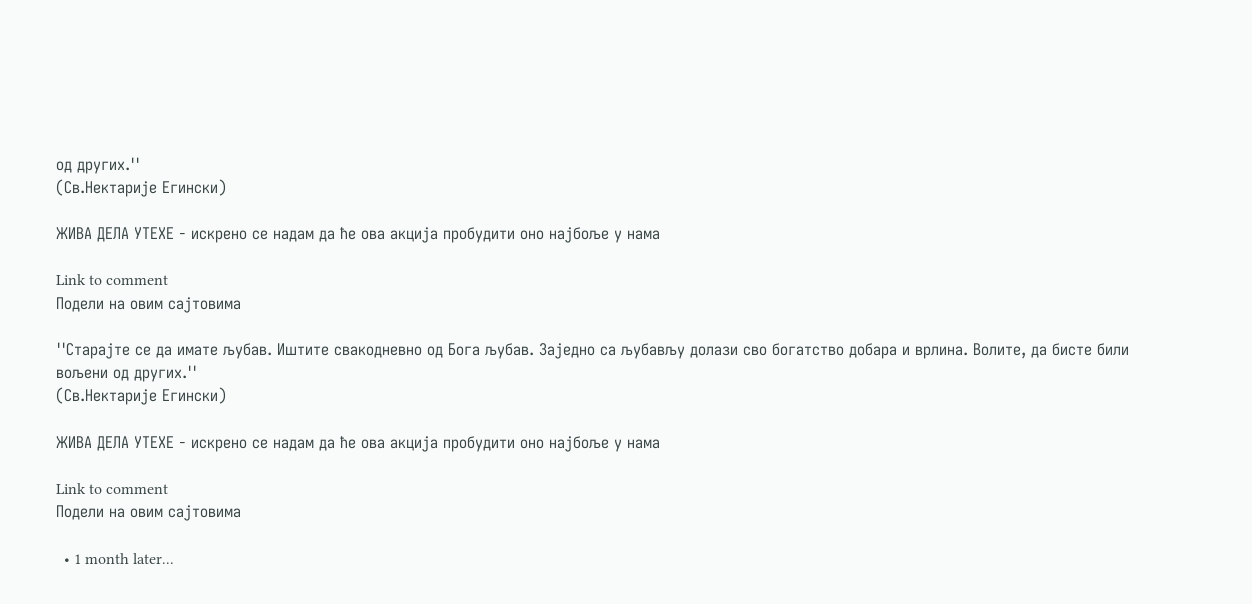од других.''
(Св.Нектарије Егински)

ЖИВА ДЕЛА УТЕХЕ - искрено се надам да ће ова акција пробудити оно најбоље у нама

Link to comment
Подели на овим сајтовима

''Старајте се да имате љубав. Иштите свакодневно од Бога љубав. Заједно са љубављу долази сво богатство добара и врлина. Волите, да бисте били вољени од других.''
(Св.Нектарије Егински)

ЖИВА ДЕЛА УТЕХЕ - искрено се надам да ће ова акција пробудити оно најбоље у нама

Link to comment
Подели на овим сајтовима

  • 1 month later...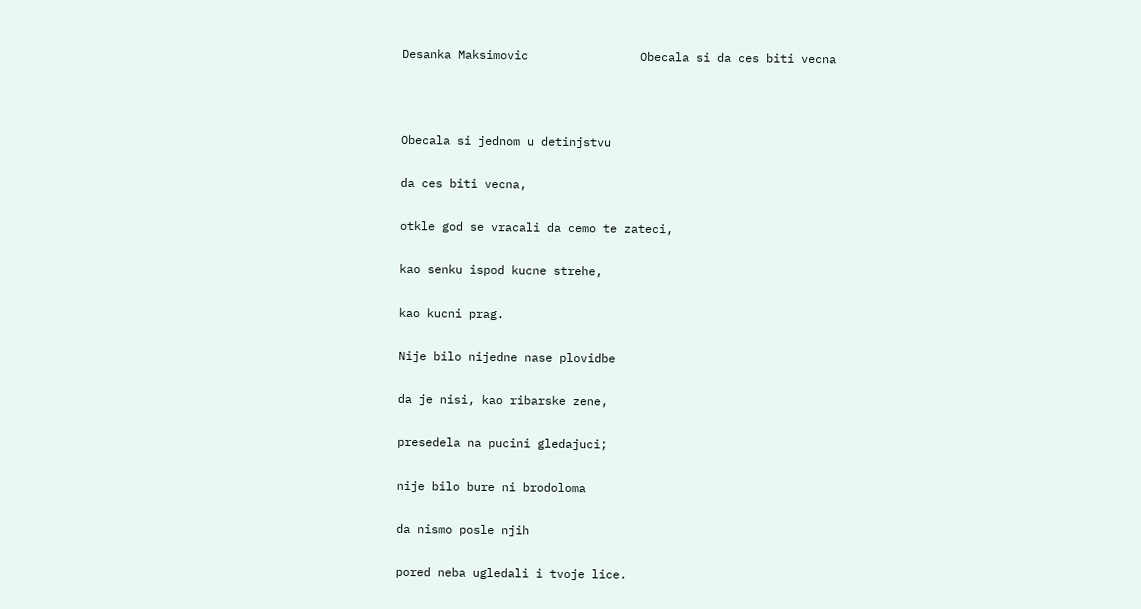Desanka Maksimovic                Obecala si da ces biti vecna



Obecala si jednom u detinjstvu

da ces biti vecna,

otkle god se vracali da cemo te zateci,

kao senku ispod kucne strehe,

kao kucni prag.

Nije bilo nijedne nase plovidbe

da je nisi, kao ribarske zene,

presedela na pucini gledajuci;

nije bilo bure ni brodoloma

da nismo posle njih

pored neba ugledali i tvoje lice.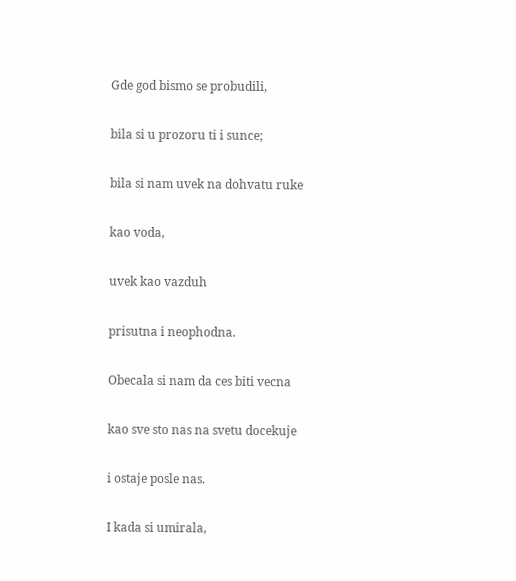Gde god bismo se probudili,

bila si u prozoru ti i sunce;

bila si nam uvek na dohvatu ruke

kao voda,

uvek kao vazduh

prisutna i neophodna.

Obecala si nam da ces biti vecna

kao sve sto nas na svetu docekuje

i ostaje posle nas.

I kada si umirala,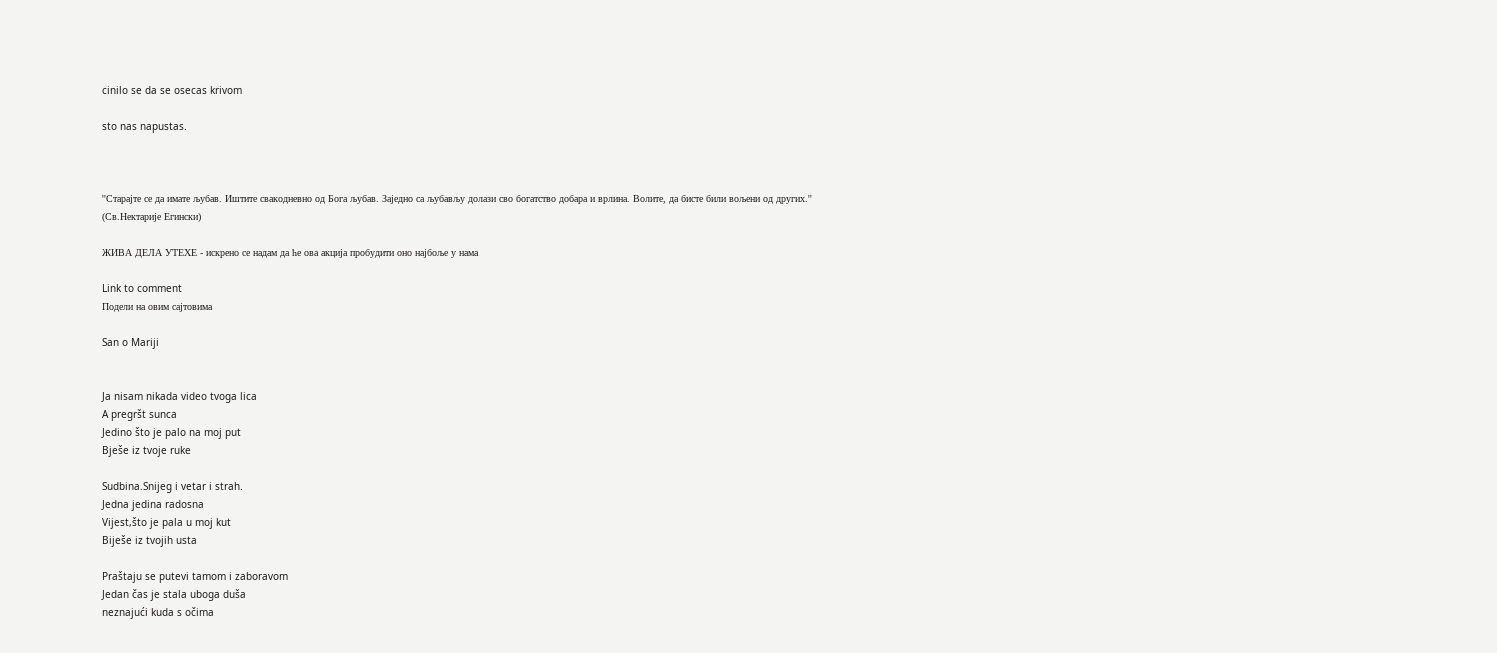cinilo se da se osecas krivom

sto nas napustas.



''Старајте се да имате љубав. Иштите свакодневно од Бога љубав. Заједно са љубављу долази сво богатство добара и врлина. Волите, да бисте били вољени од других.''
(Св.Нектарије Егински)

ЖИВА ДЕЛА УТЕХЕ - искрено се надам да ће ова акција пробудити оно најбоље у нама

Link to comment
Подели на овим сајтовима

San o Mariji


Ja nisam nikada video tvoga lica
A pregršt sunca
Jedino što je palo na moj put
Bješe iz tvoje ruke

Sudbina.Snijeg i vetar i strah.
Jedna jedina radosna
Vijest,što je pala u moj kut
Biješe iz tvojih usta

Praštaju se putevi tamom i zaboravom
Jedan čas je stala uboga duša
neznajući kuda s očima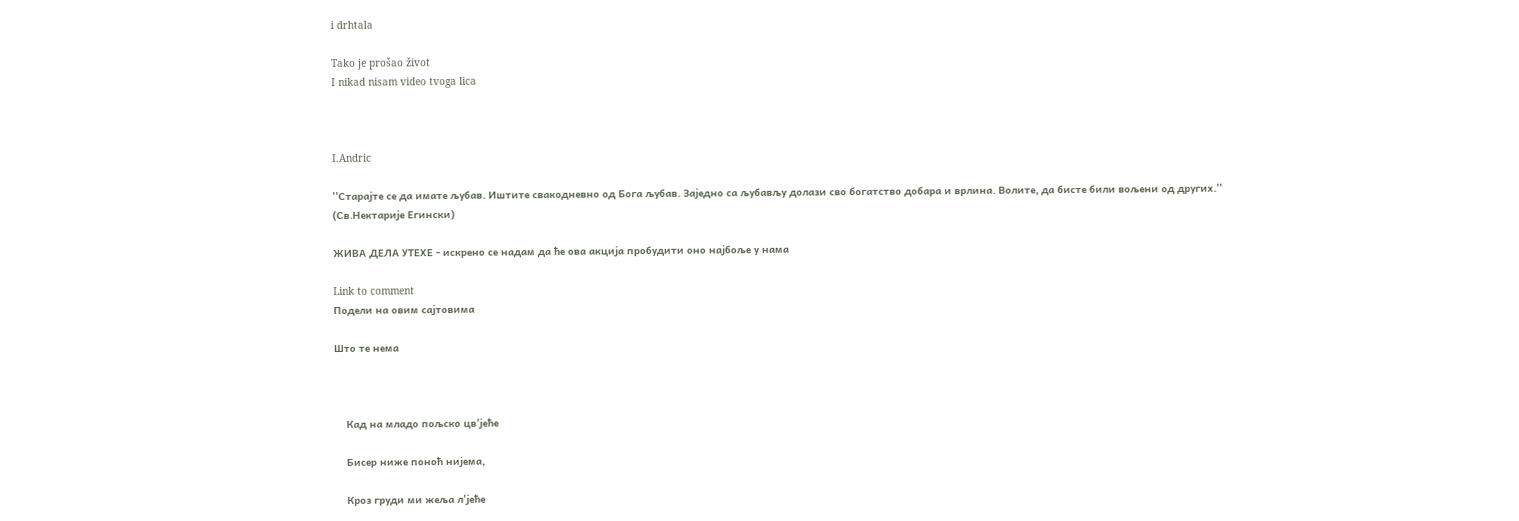i drhtala

Tako je prošao život
I nikad nisam video tvoga lica



I.Andric

''Старајте се да имате љубав. Иштите свакодневно од Бога љубав. Заједно са љубављу долази сво богатство добара и врлина. Волите, да бисте били вољени од других.''
(Св.Нектарије Егински)

ЖИВА ДЕЛА УТЕХЕ - искрено се надам да ће ова акција пробудити оно најбоље у нама

Link to comment
Подели на овим сајтовима

Што те нема



    Кад на младо пољско цв'јеће

    Бисер ниже поноћ нијема,

    Кроз груди ми жеља л'јеће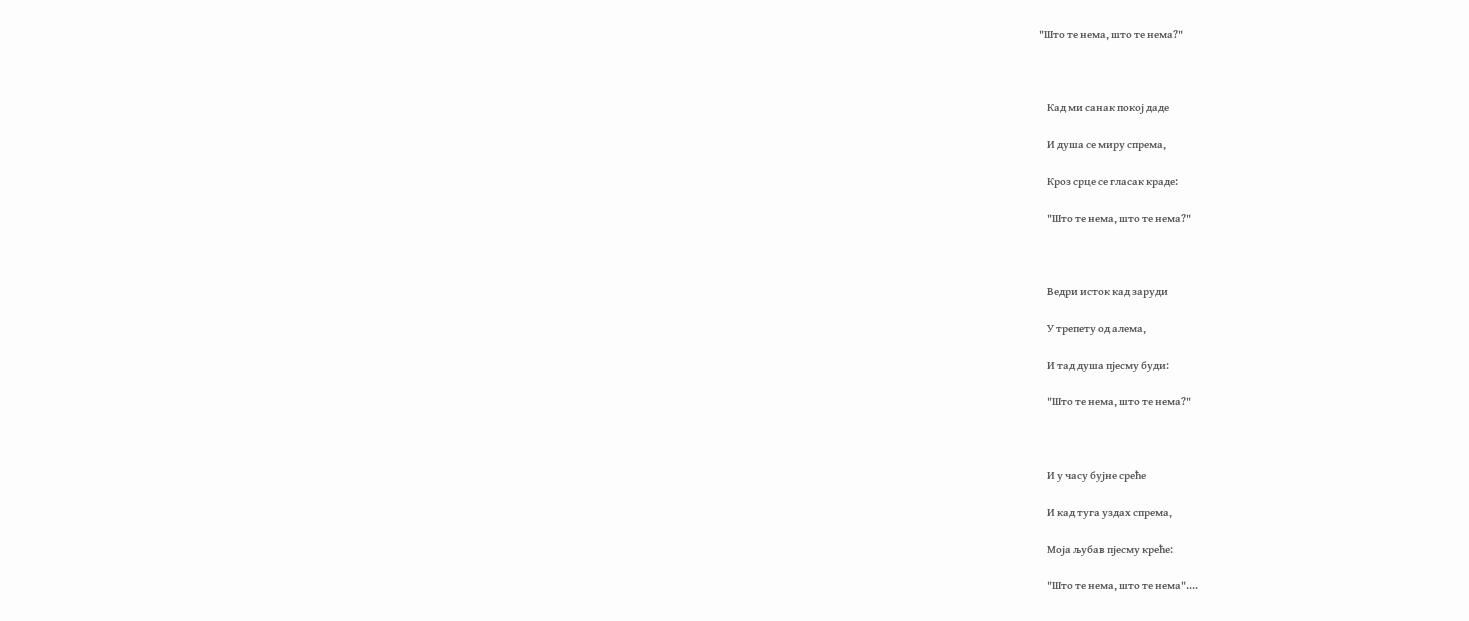"Што те нема, што те нема?"



    Кад ми санак покој даде

    И душа се миру спрема,

    Кроз срце се гласак краде:

    "Што те нема, што те нема?"



    Ведри исток кад заруди

    У трепету од алема,

    И тад душа пјесму буди:

    "Што те нема, што те нема?"



    И у часу бујне среће

    И кад туга уздах спрема,

    Моја љубав пјесму креће:

    "Што те нема, што те нема"....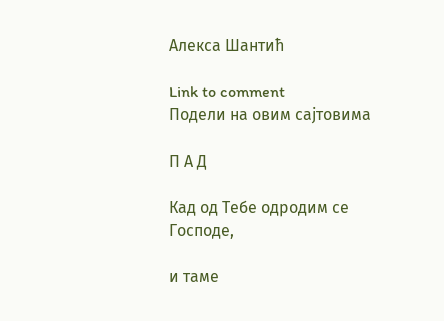Алекса Шантић

Link to comment
Подели на овим сајтовима

П А Д

Кад од Тебе одродим се Господе,

и таме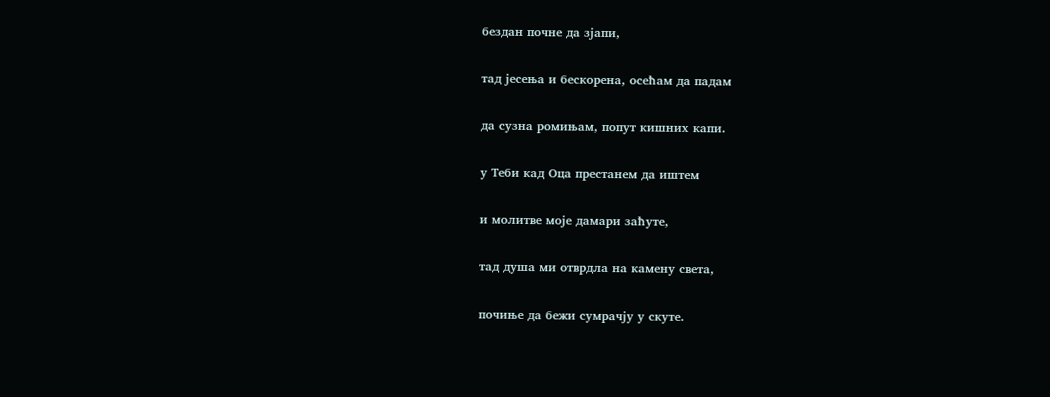бездан почне да зјапи,

тад јесења и бескорена, осећам да падам

да сузна ромињам, попут кишних капи.

у Теби кад Оца престанем да иштем

и молитве моје дамари заћуте,

тад душа ми отврдла на камену света,

почиње да бежи сумрачју у скуте.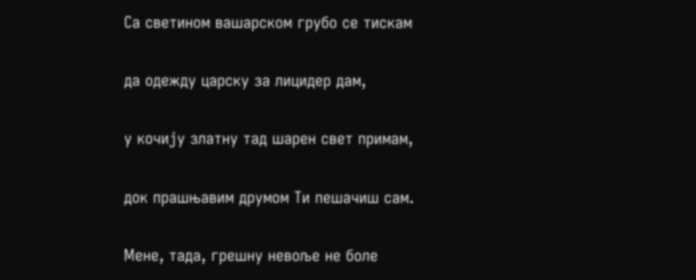Са светином вашарском грубо се тискам

да одежду царску за лицидер дам,

у кочију златну тад шарен свет примам,

док прашњавим друмом Ти пешачиш сам.

Мене, тада, грешну невоље не боле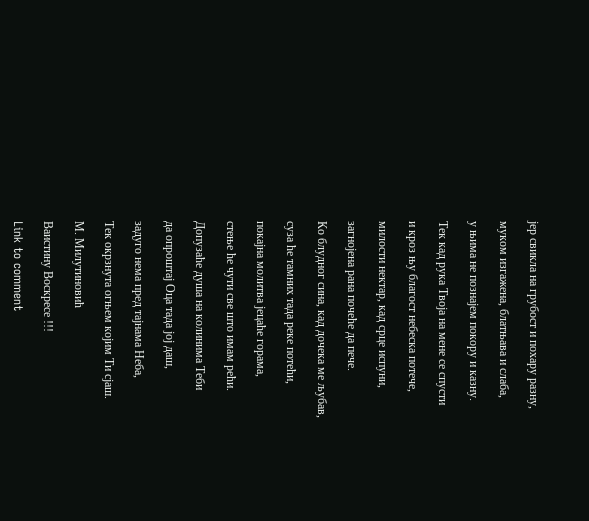јер свикла на грубост и похару разну,

муком изгажена, блатњава и слаба,

у њима не познајем покору и казну.

Тек кад рука Твоја на мене се спусти

и кроз њу благост небеска потече,

милости нектар, кад срце испуни,

загнојена рана почеће да пече.

Ко блудног сина, кад дочека ме љубав,

суза ће тамних тада реке потећи,

покајна молитва јецаће горама,

стење ће чути све што имам рећи.

Допузаће душа на колинима Теби

да опроштај Оца тада јој даш,

задуго нема пред тајнама Неба,

Тек окрзнута огњем којим Ти сјаш.

М. Милутиновић

Ваистину Воскресе !!!

Link to comment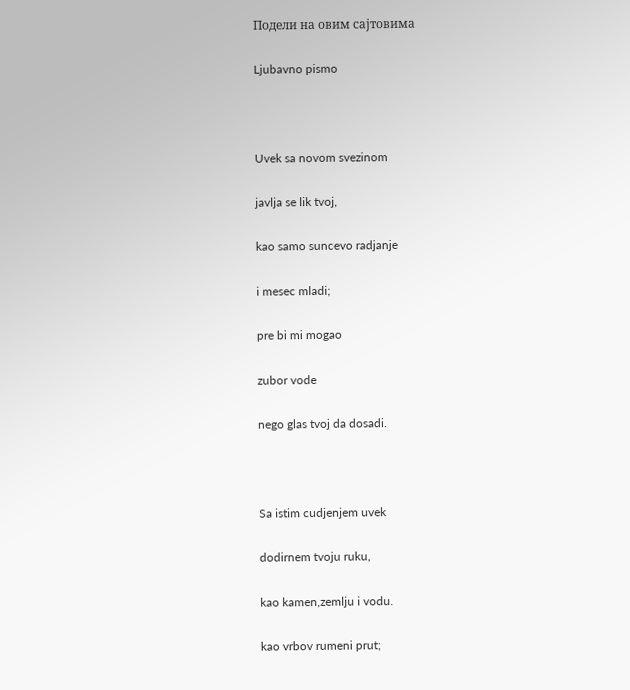Подели на овим сајтовима

Ljubavno pismo



Uvek sa novom svezinom

javlja se lik tvoj,

kao samo suncevo radjanje

i mesec mladi;

pre bi mi mogao

zubor vode

nego glas tvoj da dosadi.



Sa istim cudjenjem uvek

dodirnem tvoju ruku,

kao kamen,zemlju i vodu.

kao vrbov rumeni prut;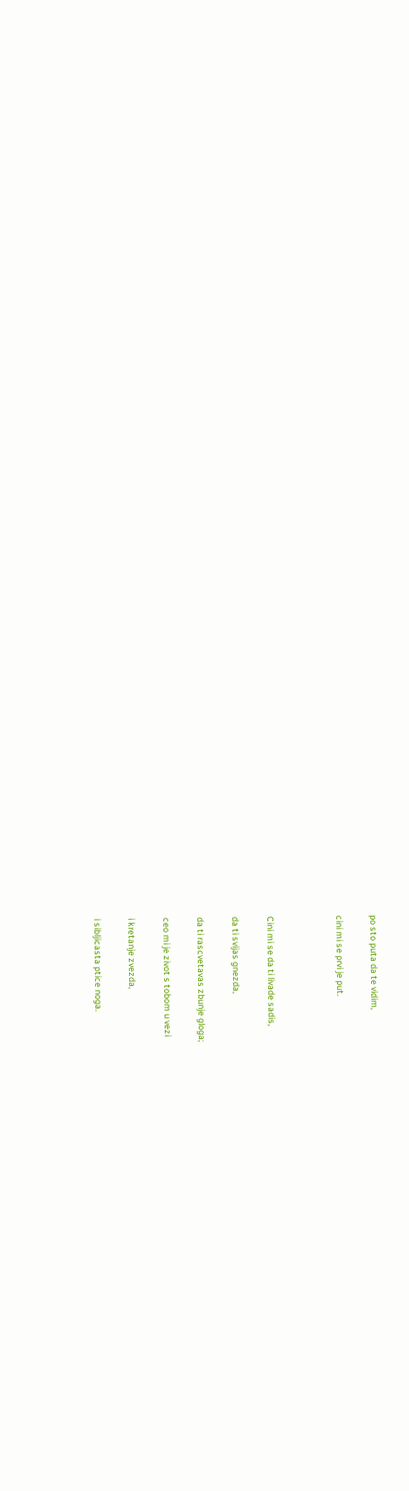po sto puta da te vidim,

cini mi se prvi je put.



Cini mi se da ti livade sadis,

da ti svijas gnezda,

da ti rascvetavas zbunje gloga;

ceo mi je zivot s tobom u vezi

i kretanje zvezda,

i sibljicasta ptice noga.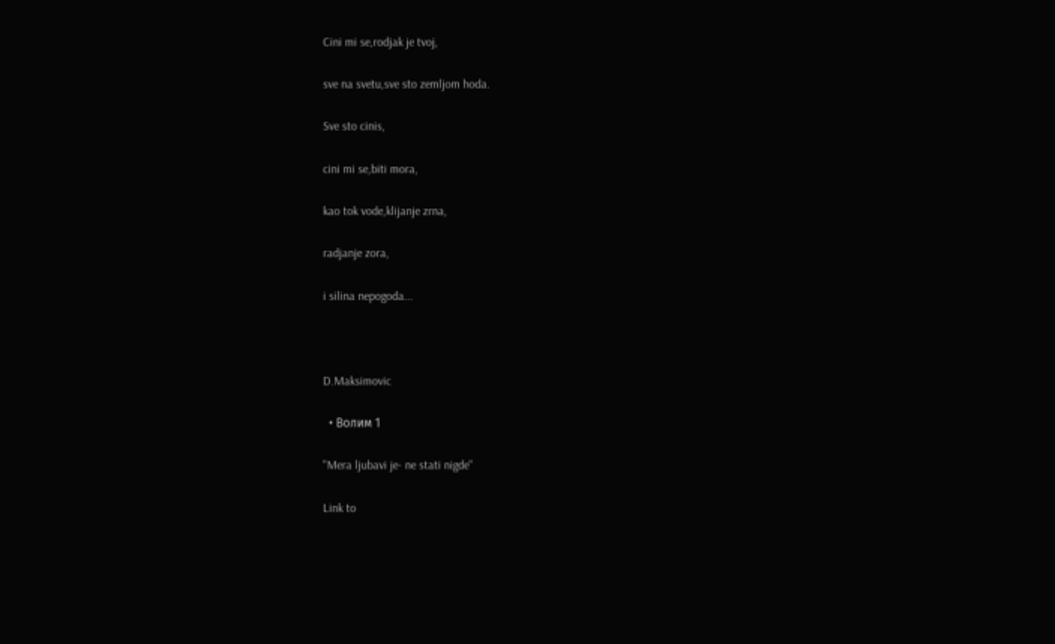Cini mi se,rodjak je tvoj,

sve na svetu,sve sto zemljom hoda.

Sve sto cinis,

cini mi se,biti mora,

kao tok vode,klijanje zrna,

radjanje zora,

i silina nepogoda...



D.Maksimovic

  • Волим 1

"Mera ljubavi je- ne stati nigde"

Link to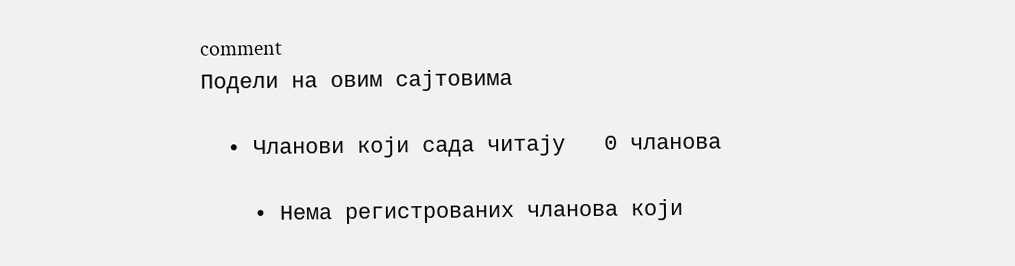comment
Подели на овим сајтовима

  • Чланови који сада читају   0 чланова

    • Нема регистрованих чланова који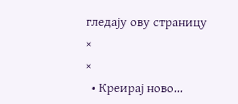гледају ову страницу
×
×
  • Креирај ново...